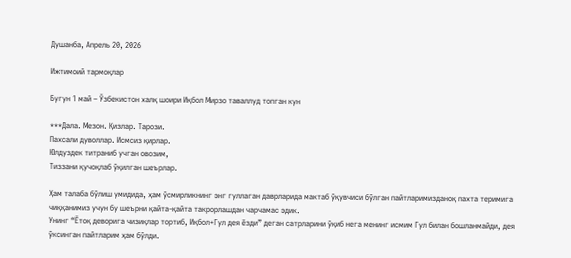Душанба, Апрель 20, 2026

Ижтимоий тармоқлар

Бугун 1 май – Ўзбекистон халқ шоири Иқбол Мирзо таваллуд топган кун

***Дала. Мезон. Қизлар. Тарози.
Пахсали дуволлар. Исмсиз қирлар.
Юлдуздек титраниб учган овозим,
Тиззани қучоқлаб ўқилган шеърлар.

Ҳам талаба бўлиш умидида, ҳам ўсмирликнинг энг гуллаган даврларида мактаб ўқувчиси бўлган пайтларимизданоқ пахта теримига чиққанимиз учун бу шеърни қайта-қайта такрорлашдан чарчамас эдик.
Унинг “Ётоқ деворига чизиқлар тортиб, Иқбол+Гул дея ёзди” деган сатрларини ўқиб нега менинг исмим Гул билан бошланмайди, дея ўксинган пайтларим ҳам бўлди.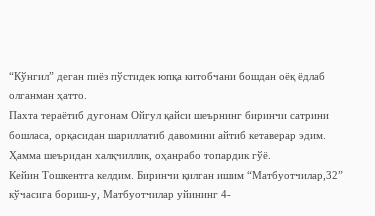“Кўнгил” деган пиёз пўстидек юпқа китобчани бошдан оёқ ёдлаб олганман ҳатто.
Пахта тераётиб дугонам Ойгул қайси шеърнинг биринчи сатрини бошласа, орқасидан шариллатиб давомини айтиб кетаверар эдим.
Ҳамма шеъридан халқчиллик, оҳанрабо топардик гўё.
Кейин Тошкентга келдим. Биринчи қилган ишим “Матбуотчилар,32” кўчасига бориш-у, Матбуотчилар уйининг 4-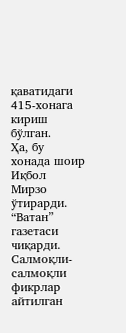қаватидаги 415-хонага кириш бўлган.
Ҳа, бу хонада шоир Иқбол Мирзо ўтирарди.
“Ватан” газетаси чиқарди. Салмоқли-салмоқли фикрлар айтилган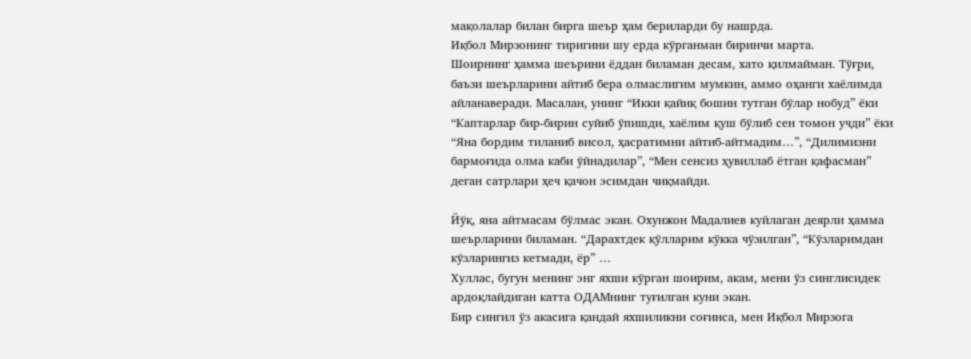мақолалар билан бирга шеър ҳам бериларди бу нашрда.
Иқбол Мирзонинг тиригини шу ерда кўрганман биринчи марта.
Шоирнинг ҳамма шеърини ёддан биламан десам, хато қилмайман. Тўғри, баъзи шеърларини айтиб бера олмаслигим мумкин, аммо оҳанги хаёлимда айланаверади. Масалан, унинг “Икки қайиқ бошин тутган бўлар нобуд” ёки “Каптарлар бир-бирин суйиб ўпишди, хаёлим қуш бўлиб сен томон учди” ёки “Яна бордим тиланиб висол, ҳасратимни айтиб-айтмадим…”, “Дилимизни бармоғида олма каби ўйнадилар”, “Мен сенсиз ҳувиллаб ётган қафасман” деган сатрлари ҳеч қачон эсимдан чиқмайди.

Йўқ, яна айтмасам бўлмас экан. Охунжон Мадалиев куйлаган деярли ҳамма шеърларини биламан. “Дарахтдек қўлларим кўкка чўзилган”, “Кўзларимдан кўзларингиз кетмади, ёр” …
Хуллас, бугун менинг энг яхши кўрган шоирим, акам, мени ўз синглисидек ардоқлайдиган катта ОДАМнинг туғилган куни экан.
Бир сингил ўз акасига қандай яхшиликни соғинса, мен Иқбол Мирзога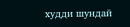худди шундай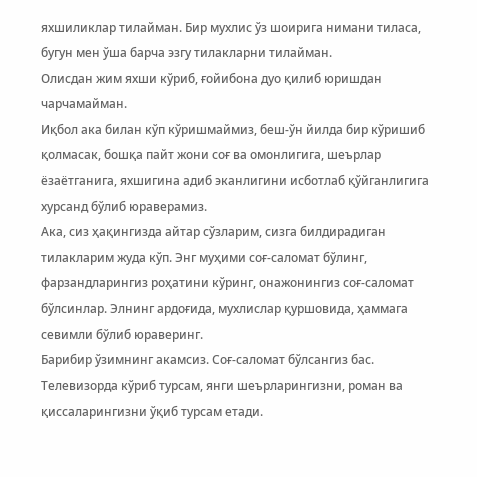яхшиликлар тилайман. Бир мухлис ўз шоирига нимани тиласа, бугун мен ўша барча эзгу тилакларни тилайман.
Олисдан жим яхши кўриб, ғойибона дуо қилиб юришдан чарчамайман.
Иқбол ака билан кўп кўришмаймиз, беш-ўн йилда бир кўришиб қолмасак, бошқа пайт жони соғ ва омонлигига, шеърлар ёзаётганига, яхшигина адиб эканлигини исботлаб қўйганлигига хурсанд бўлиб юраверамиз.
Ака, сиз ҳақингизда айтар сўзларим, сизга билдирадиган тилакларим жуда кўп. Энг муҳими соғ-саломат бўлинг, фарзандларингиз роҳатини кўринг, онажонингиз соғ-саломат бўлсинлар. Элнинг ардоғида, мухлислар қуршовида, ҳаммага севимли бўлиб юраверинг.
Барибир ўзимнинг акамсиз. Соғ-саломат бўлсангиз бас. Телевизорда кўриб турсам, янги шеърларингизни, роман ва қиссаларингизни ўқиб турсам етади.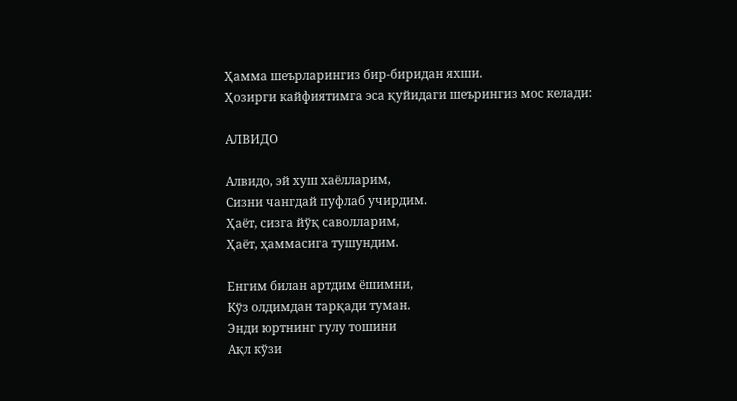Ҳамма шеърларингиз бир-биридан яхши.
Ҳозирги кайфиятимга эса қуйидаги шеърингиз мос келади:

АЛВИДО

Алвидо, эй хуш хаёлларим,
Сизни чангдай пуфлаб учирдим.
Ҳаёт, сизга йўқ саволларим,
Ҳаёт, ҳаммасига тушундим.

Енгим билан артдим ёшимни,
Кўз олдимдан тарқади туман.
Энди юртнинг гулу тошини
Ақл кўзи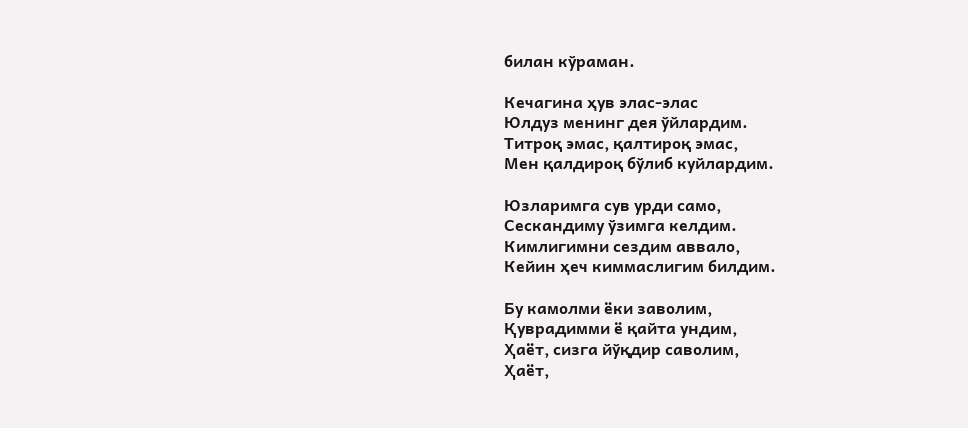билан кўраман.

Кечагина ҳув элас-элас
Юлдуз менинг дея ўйлардим.
Титроқ эмас, қалтироқ эмас,
Мен қалдироқ бўлиб куйлардим.

Юзларимга сув урди само,
Сескандиму ўзимга келдим.
Кимлигимни сездим аввало,
Кейин ҳеч киммаслигим билдим.

Бу камолми ёки заволим,
Қуврадимми ё қайта ундим,
Ҳаёт, сизга йўқдир саволим,
Ҳаёт,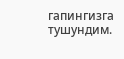гапингизга тушундим.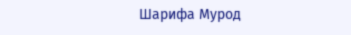Шарифа Мурод